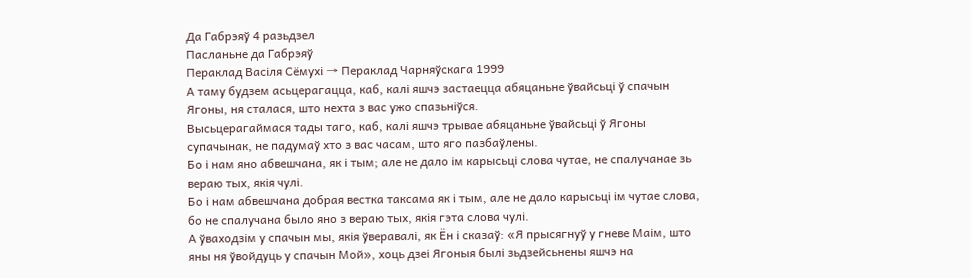Да Габрэяў 4 разьдзел
Пасланьне да Габрэяў
Пераклад Васіля Сёмухі → Пераклад Чарняўскага 1999
А таму будзем асьцерагацца, каб, калі яшчэ застаецца абяцаньне ўвайсьці ў спачын Ягоны, ня сталася, што нехта з вас ужо спазьніўся.
Высьцерагаймася тады таго, каб, калі яшчэ трывае абяцаньне ўвайсьці ў Ягоны супачынак, не падумаў хто з вас часам, што яго пазбаўлены.
Бо і нам яно абвешчана, як і тым; але не дало ім карысьці слова чутае, не спалучанае зь вераю тых, якія чулі.
Бо і нам абвешчана добрая вестка таксама як і тым, але не дало карысьці ім чутае слова, бо не спалучана было яно з вераю тых, якія гэта слова чулі.
А ўваходзім у спачын мы, якія ўверавалі, як Ён і сказаў: «Я прысягнуў у гневе Маім, што яны ня ўвойдуць у спачын Мой», хоць дзеі Ягоныя былі зьдзейсьнены яшчэ на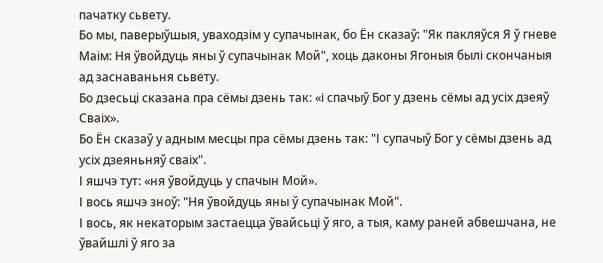пачатку сьвету.
Бо мы, паверыўшыя, уваходзім у супачынак, бо Ён сказаў: "Як пакляўся Я ў гневе Маім: Ня ўвойдуць яны ў супачынак Мой", хоць даконы Ягоныя былі скончаныя ад заснаваньня сьвету.
Бо дзесьці сказана пра сёмы дзень так: «і спачыў Бог у дзень сёмы ад усіх дзеяў Сваіх».
Бо Ён сказаў у адным месцы пра сёмы дзень так: "І супачыў Бог у сёмы дзень ад усіх дзеяньняў сваіх".
І яшчэ тут: «ня ўвойдуць у спачын Мой».
І вось яшчэ зноў: "Ня ўвойдуць яны ў супачынак Мой".
І вось, як некаторым застаецца ўвайсьці ў яго, а тыя, каму раней абвешчана, не ўвайшлі ў яго за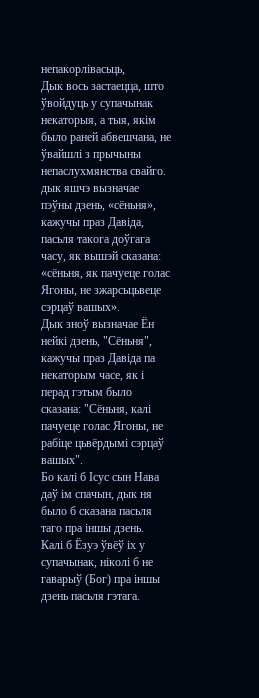непакорлівасьць,
Дык вось застаецца, што ўвойдуць у супачынак некаторыя, а тыя, якім было раней абвешчана, не ўвайшлі з прычыны непаслухмянства свайго.
дык яшчэ вызначае пэўны дзень, «сёньня», кажучы праз Давіда, пасьля такога доўгага часу, як вышэй сказана: «сёньня, як пачуеце голас Ягоны, не зжарсьцьвеце сэрцаў вашых».
Дык зноў вызначае Ён нейкі дзень, "Сёньня", кажучы праз Давіда па некаторым часе, як і перад гэтым было сказана: "Сёньня, калі пачуеце голас Ягоны, не рабіце цьвёрдымі сэрцаў вашых".
Бо калі б Ісус сын Нава даў ім спачын, дык ня было б сказана пасьля таго пра іншы дзень.
Калі б Ёзуэ ўвёў іх у супачынак, ніколі б не гаварыў (Бог) пра іншы дзень пасьля гэтага.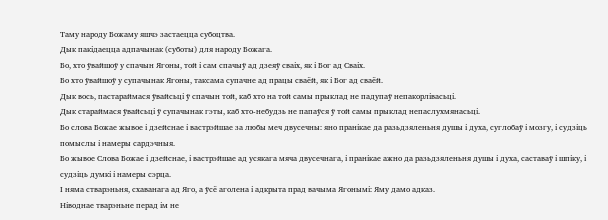Таму народу Божаму яшчэ застаецца субоцтва.
Дык пакідаецца адпачынак (суботы) для народу Божага.
Бо, хто ўвайшоў у спачын Ягоны, той і сам спачыў ад дзеяў сваіх, як і Бог ад Сваіх.
Бо хто ўвайшоў у супачынак Ягоны, таксама супачне ад працы сваёй, як і Бог ад сваёй.
Дык вось, пастараймася ўвайсьці ў спачын той, каб хто на той самы прыклад не падупаў непакорлівасьці.
Дык стараймася ўвайсьці ў супачынак гэты, каб хто-небудзь не папаўся ў той самы прыклад непаслухмянасьці.
Бо слова Божае жывое і дзейснае і вастрэйшае за любы меч двусечны: яно пранікае да разьдзяленьня душы і духа, суглобаў і мозгу, і судзіць помыслы і намеры сардэчныя.
Бо жывое Слова Божае і дзейснае, і вастрэйшае ад усякага мяча двусечнага, і пранікае ажно да разьдзяленьня душы і духа, саставаў і шпіку, і судзіць думкі і намеры сэрца.
І няма стварэньня, схаванага ад Яго, а ўсё аголена і адкрыта прад вачыма Ягонымі: Яму дамо адказ.
Ніводнае тварэньне перад ім не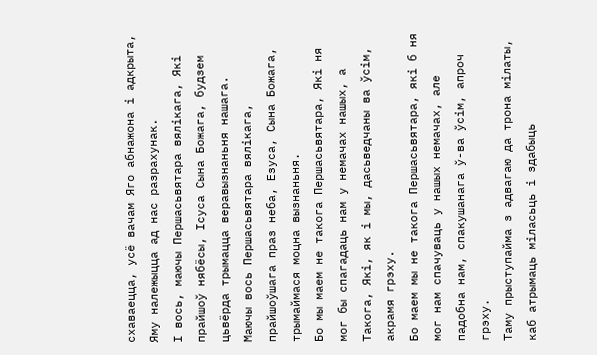схаваецца, усё вачам Яго абнажона і адкрыта, Яму належыцца ад нас разрахунак.
І вось, маючы Першасьвятара вялікага, Які прайшоў нябёсы, Ісуса Сына Божага, будзем цьвёрда трымацца веравызнаньня нашага.
Маючы вось Першасьвятара вялікага, прайшоўшага праз неба, Езуса, Сына Божага, трымаймася моцна вызнаньня.
Бо мы маем не такога Першасьвятара, Які ня мог бы спагадаць нам у немачах нашых, а Такога, Які, як і мы, дасьведчаны ва ўсім, акрамя грэху.
Бо маем мы не такога Першасьвятара, які б ня мог нам спачуваць у нашых немачах, але падобна нам, спакушанага ў-ва ўсім, апроч грэху.
Таму прыступайма з адвагаю да трона мілаты, каб атрымаць міласьць і здабыць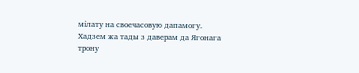мілату на своечасовую дапамогу.
Хадзем жа тады з даверам да Ягонага трону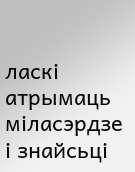ласкі атрымаць міласэрдзе і знайсьці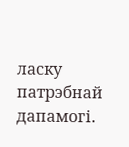ласку патрэбнай дапамогі.